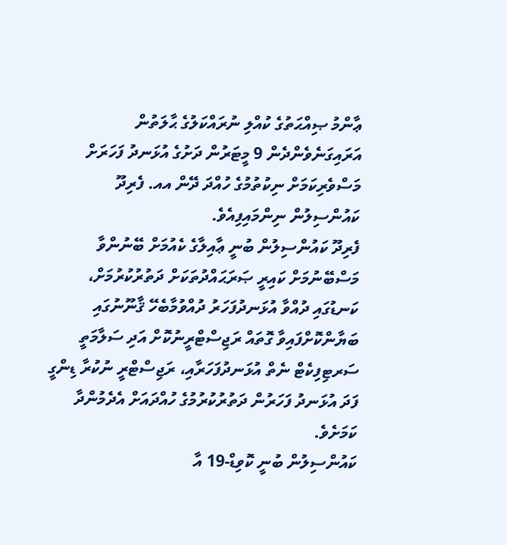ޢާންމު ޞިއްޙަތުގެ ކުއްލި ނުރައްކަލުގެ ޙާލަތުން އަރައިގަނެވެންދެން 9 މީޓަރުން ދަށުގެ އުޅަނދު ފަހަރަށް މަސްވެރިކަމަށް ނިކުތުމުގެ ހުއްދަ ދޭން އއ. ފެރިދޫ ކައުންސިލުން ނިންމައިފިއެވެ.
ފެރިދޫ ކައުންސިލުން ބުނީ ޢާއިލާގެ ކެއުމަށް ބޭނުންވާ މަސްބޭނުމަށް ކައިރީ ޞަރަޙައްދުތަކަށް ދަތުރުކުރުމަށް، ކަނޑުގައި ދުއްވާ އުޅަނދުފަހަރު ދުއްވުމާބެހޭ ޤާނޫނުގައި ބަޔާންކޮށްފައިވާ ގޮތައް ރަޖިސްޓްރީނުކޮށް އަދި ސަލާމަތީ ސަރޓިފިކެޓް ނެތް އުޅަނދުފަހަރާއި، ރަޖިސްޓްރީ ނުކުރާ ޑިންގީ ފަދަ އުޅަނދު ފަހަރުން ދަތުރުކުރުމުގެ ހުއްދައަށް އެދެމުންދާ ކަމަށެވެ.
ކައުންސިލުން ބުނީ ކޮވިޑް-19 އާ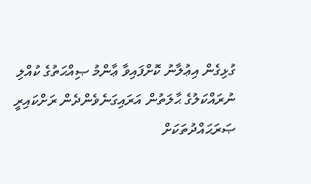ގުޅިގެން އިޢުލާނު ކޮށްފައިވާ ޢާންމު ޞިއްޙަތުގެ ކުއްލި ނުރައްކަލުގެ ޙާލަތުން އަރައިގަނެވެންދެން ރަށްކައިރީ ޞަރަޙައްދުތަކަށް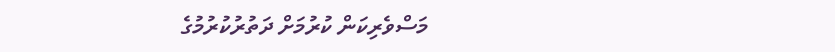މަސްވެރިކަން ކުރުމަށް ދަތުރުކުރުމުގެ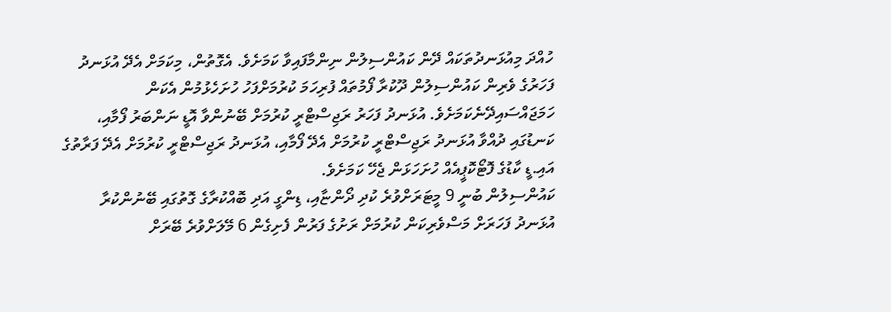ހުއްދަ މިއުޅަނދުތަކައް ދޭން ކައުންސިލުން ނިންމާފައިވާ ކަމަށެވެ. އެގޮތުން، މިކަމަށް އެދޭ އުޅަނދު ފަހަރުގެ ވެރިން ކައުންސިލުން ދޫކުރާ ފޯމުތައް ފުރިހަމަ ކުރުމަށްފަހު ހުށަހެޅުމުން އެކަން ހަމަޖައްސައިދޭނެކަމަށެވެ. އުޅަނދު ފަހަރު ރަޖިސްޓްރީ ކުރުމަށް ބޭނުންވާ އޮޑީ ނަންބަރު ފޯމާއި، ކަނޑުގައި ދުއްވާ އުޅަނދު ރަޖިސްޓްރީ ކުރުމަށް އެދޭ ފޯމާއި، އުޅަނދު ރަޖިސްޓްރީ ކުރުމަށް އެދޭ ފަރާތުގެ އައި.ޑީ ކާޑުގެ ފޮޓޯކޮޕީއެއް ހުށަހަޅަން ޖެހޭ ކަމަށެވެ.
ކައުންސިލުން ބުނީ 9 މީޓަރަށްވުރެ ކުދި ދޯންޏާއި، ޑިންގީ އަދި ބޮއްކުރާގެ ގޮތުގައި ބޭނުންކުރާ އުޅަނދު ފަހަރަށް މަސްވެރިކަން ކުރުމަށް ރަށުގެ ފަރުން ފެށިގެން 6 މޭލަށްވުރެ ބޭރަށް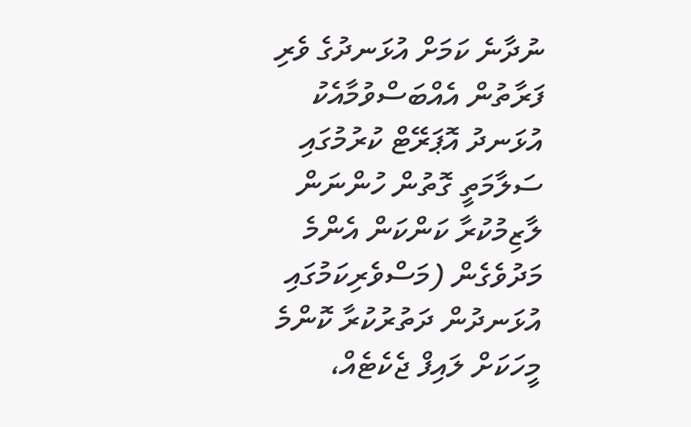ނުދާނެ ކަމަށް އުޅަނދުގެ ވެރި ފަރާތުން އެއްބަސްވުމާއެކު އުޅަނދު އޮޕަރޭޓް ކުރުމުގައި ސަލާމަތީ ގޮތުން ހުންނަން ލާޒިމުކުރާ ކަންކަން އެންމެ މަދުވެގެން (މަސްވެރިކަމުގައި އުޅަނދުން ދަތުރުކުރާ ކޮންމެ މީހަކަށް ލައިފް ޖެކެޓެއް،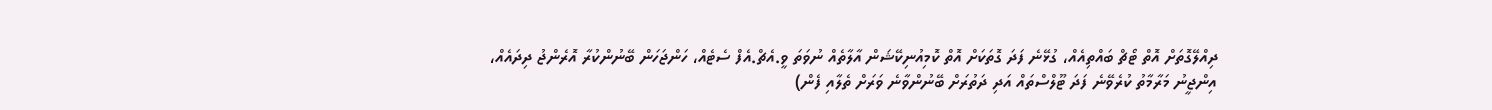ދިއްލޭގޮތަށް އޮތް ޓޯޗް ބައްތިއެއް، ގުޅޭނެ ފަދަ ގޮތަކަށް އޮތް ކޮމިއުނިކޭޝަން އާލާތެއް ނުވަތަ ވީ.އެޗް.އެފް ސެޓެއް، ހަންޖަހަން ބޭނުންކުރާ އޮރެންޖު ދިދައެއް، އިންޖީނު މަރާމާތު ކުރެވޭނެ ފަދަ ޓޫލްސްތައް އަދި ދަތުރަށް ބޭނުންވާނެ ވަރަށް ތެލާއި ފެން)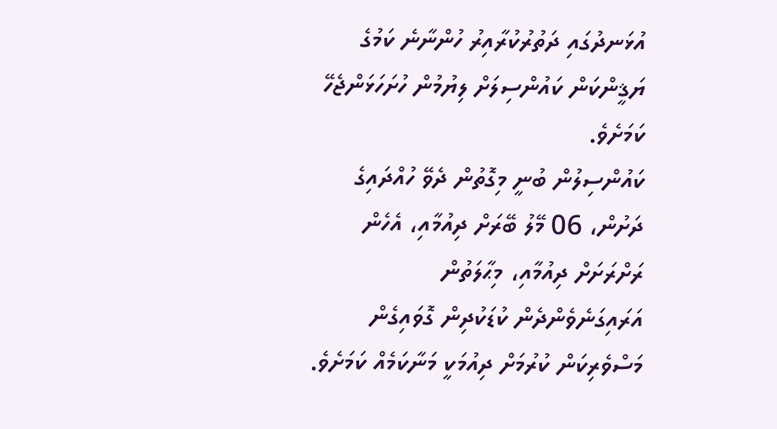އުޅަނދުގައި ދަތުރުކުރާއިރު ހުންނާނެ ކަމުގެ ޔަޤީންކަން ކައުންސިލަށް ލިޔުމުން ހުށަހަޅަންޖެހޭ ކަމަށެވެ.
ކައުންސިލުން ބުނީ މިގޮތުން ދެވޭ ހުއްދައިގެ ދަށުން، 06 މޭލު ބޭރަށް ދިއުމާއި، އެހެން ރަށްރަށަށް ދިއުމާއި، މިޙާލަތުން އަރައިގަނެވެންދެން ކުޑަކުދިން ގޮވައިގެން މަސްވެރިކަން ކުރުމަށް ދިއުމަކީ މަނާކަމެއް ކަމަށެވެ.